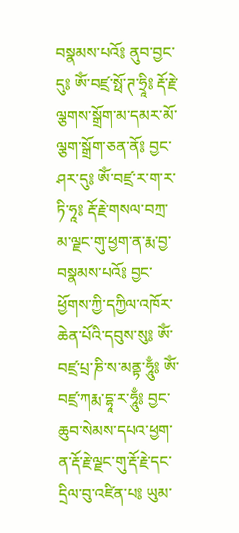བསྣམས་པའོ༔ ནུབ་བྱང་དུ༔ ཨོཾ་བཛྲ་སྥོ་ཊ་ཧྲཱི༔ རྡོ་རྗེ་ལྕགས་སྒྲོག་མ་དམར་མོ་ལྕག་སྒྲོག་ཅན་ནོ༔ བྱང་ཤར་དུ༔ ཨོཾ་བཛྲ་ར་ག་ར་ཏི་ཧཱ༔ རྡོ་རྗེ་གསལ་བཀྲ་མ་ལྗང་གུ་ཕྱག་ན་རྨ་བྱ་བསྣམས་པའོ༔ བྱང་ཕྱོགས་ཀྱི་དཀྱིལ་འཁོར་ཆེན་པོའི་དབུས་སུ༔ ཨོཾ་བཛྲ་པྲ་ཎི་ས་མནྟ་ཧཱུྃ༔ ཨོཾ་བཛྲ་ཀརྨ་དྷཱ་ར་ཧཱུྃ༔ བྱང་ཆུབ་སེམས་དཔའ་ཕྱག་ན་རྡོ་རྗེ་ལྗང་གུ་རྡོ་རྗེ་དང་དྲིལ་བུ་འཛིན་པ༔ ཡུམ་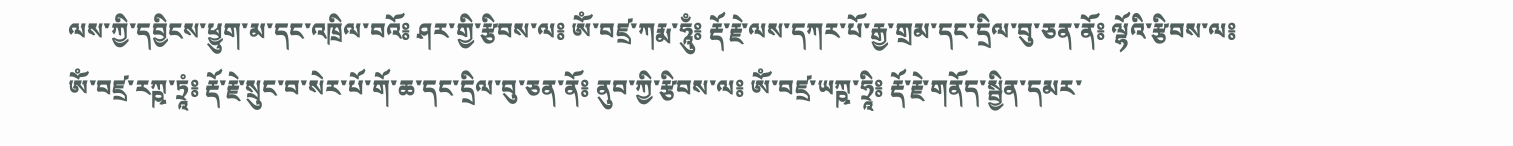ལས་ཀྱི་དབྱིངས་ཕྱུག་མ་དང་འཁྲིལ་བའོ༔ ཤར་གྱི་རྩིབས་ལ༔ ཨོཾ་བཛྲ་ཀརྨ་ཧཱུྃ༔ རྡོ་རྗེ་ལས་དཀར་པོ་རྒྱ་གྲམ་དང་དྲིལ་བུ་ཅན་ནོ༔ ལྷོའི་རྩིབས་ལ༔ ཨོཾ་བཛྲ་རཀྵ་ཏྲཱཾ༔ རྡོ་རྗེ་སྲུང་བ་སེར་པོ་གོ་ཆ་དང་དྲིལ་བུ་ཅན་ནོ༔ ནུབ་ཀྱི་རྩིབས་ལ༔ ཨོཾ་བཛྲ་ཡཀྵ་ཧྲཱི༔ རྡོ་རྗེ་གནོད་སྦྱིན་དམར་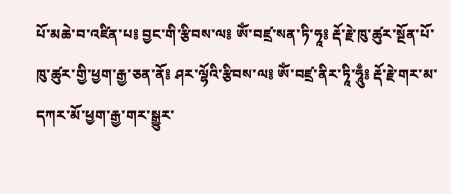པོ་མཆེ་བ་འཛིན་པ༔ བྱང་གི་རྩིབས་ལ༔ ཨོཾ་བཛྲ་སན་ཏི་ཧཱ༔ རྡོ་རྗེ་ཁུ་ཚུར་སྔོན་པོ་ཁུ་ཚུར་གྱི་ཕྱག་རྒྱ་ཅན་ནོ༔ ཤར་ལྷོའི་རྩིབས་ལ༔ ཨོཾ་བཛྲ་ནིར་ཏཱི་ཧཱུྃ༔ རྡོ་རྗེ་གར་མ་དཀར་མོ་ཕྱག་རྒྱ་གར་སྒྱུར་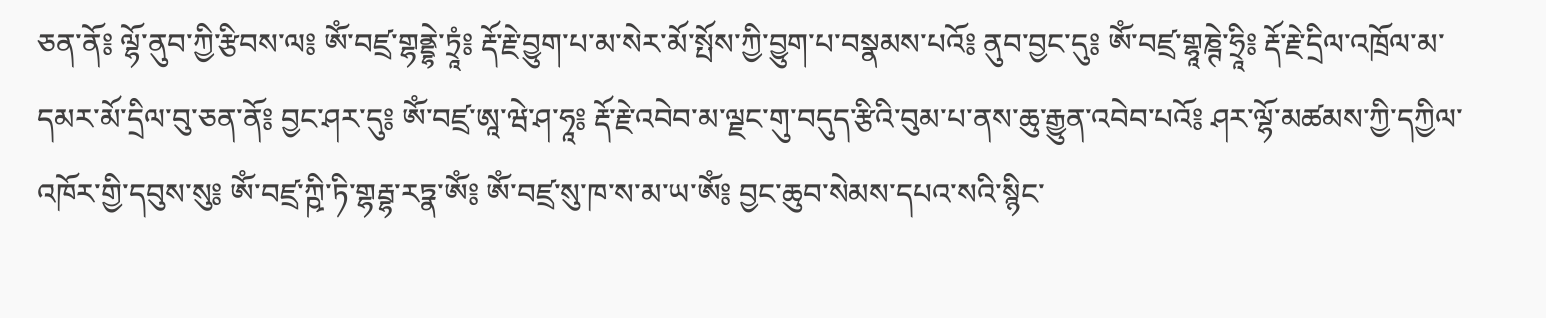ཅན་ནོ༔ ལྷོ་ནུབ་ཀྱི་རྩིབས་ལ༔ ཨོཾ་བཛྲ་གྷནྡྷེ་ཏྲཱཾ༔ རྡོ་རྗེ་བྱུག་པ་མ་སེར་མོ་སྤོས་ཀྱི་བྱུག་པ་བསྣམས་པའོ༔ ནུབ་བྱང་དུ༔ ཨོཾ་བཛྲ་གྷཱཎྚེ་ཧྲཱི༔ རྡོ་རྗེ་དྲིལ་འཁྲོལ་མ་དམར་མོ་དྲིལ་བུ་ཅན་ནོ༔ བྱང་ཤར་དུ༔ ཨོཾ་བཛྲ་ཨཱ་ཝེ་ཤ་ཧཱ༔ རྡོ་རྗེ་འབེབ་མ་ལྗང་གུ་བདུད་རྩིའི་བུམ་པ་ནས་ཆུ་རྒྱུན་འབེབ་པའོ༔ ཤར་ལྷོ་མཚམས་ཀྱི་དཀྱིལ་འཁོར་གྱི་དབུས་སུ༔ ཨོཾ་བཛྲ་ཀྵི་ཏི་གྷརྦྷ་རཏྣ་ཨོཾ༔ ཨོཾ་བཛྲ་སུ་ཁ་ས་མ་ཡ་ཨོཾ༔ བྱང་ཆུབ་སེམས་དཔའ་སའི་སྙིང་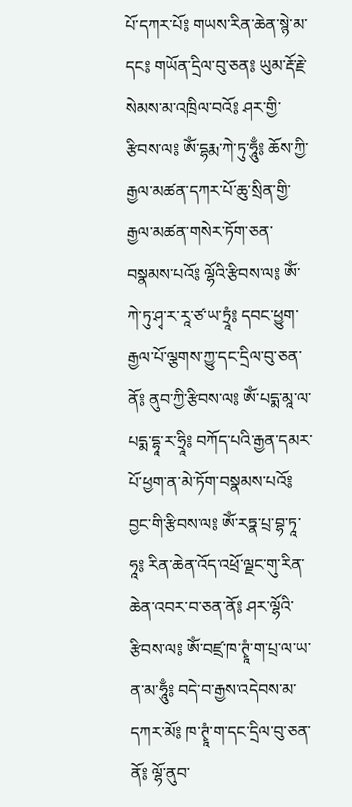པོ་དཀར་པོ༔ གཡས་རིན་ཆེན་སྙེ་མ་དང༔ གཡོན་དྲིལ་བུ་ཅན༔ ཡུམ་རྡོ་རྗེ་སེམས་མ་འཁྲིལ་བའོ༔ ཤར་གྱི་རྩིབས་ལ༔ ཨོཾ་དྷརྨ་ཀེ་ཏུ་ཧཱུྃ༔ ཆོས་ཀྱི་རྒྱལ་མཚན་དཀར་པོ་ཆུ་སྲིན་གྱི་རྒྱལ་མཚན་གསེར་ཏོག་ཅན་བསྣམས་པའོ༔ ལྷོའི་རྩིབས་ལ༔ ཨོཾ་ཀེ་ཏུ་ཤྭ་ར་རཱ་ཙ་ཡ་ཏྲཱཾ༔ དབང་ཕྱུག་རྒྱལ་པོ་ལྕགས་ཀྱུ་དང་དྲིལ་བུ་ཅན་ནོ༔ ནུབ་ཀྱི་རྩིབས་ལ༔ ཨོཾ་པདྨ་མཱ་ལ་པདྨ་དྷཱ་ར་ཧྲཱི༔ བཀོད་པའི་རྒྱན་དམར་པོ་ཕྱག་ན་མེ་ཏོག་བསྣམས་པའོ༔ བྱང་གི་རྩིབས་ལ༔ ཨོཾ་རཏྣ་པྲ་བྷ་ཏཱ་ཧཱ༔ རིན་ཆེན་འོད་འཕྲོ་ལྗང་གུ་རིན་ཆེན་འབར་བ་ཅན་ནོ༔ ཤར་ལྷོའི་རྩིབས་ལ༔ ཨོཾ་བཛྲ་ཁ་ཊྭཱཾ་ག་པྲ་ལ་ཡ་ན་མ་ཧཱུྃ༔ བདེ་བ་རྒྱས་འདེབས་མ་དཀར་མོ༔ ཁ་ཊྭཱཾ་ག་དང་དྲིལ་བུ་ཅན་ནོ༔ ལྷོ་ནུབ་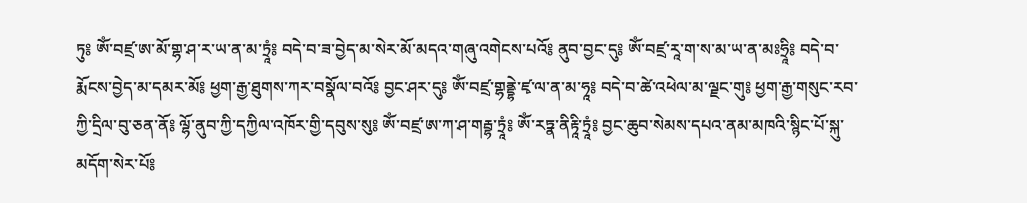ཏུ༔ ཨོཾ་བཛྲ་ཨ་མོ་གྷ་ཤ་ར་ཡ་ན་མ་ཏྲཱཾ༔ བདེ་བ་ཟ་བྱེད་མ་སེར་མོ་མདའ་གཞུ་འགེངས་པའོ༔ ནུབ་བྱང་དུ༔ ཨོཾ་བཛྲ་རཱ་ག་ས་མ་ཡ་ན་མཿཧྲཱི༔ བདེ་བ་རྨོངས་བྱེད་མ་དམར་མོ༔ ཕྱག་རྒྱ་ཐུགས་ཀར་བསྣོལ་བའོ༔ བྱང་ཤར་དུ༔ ཨོཾ་བཛྲ་གྷནྡྷེ་ཛྭ་ལ་ན་མ་ཧཱ༔ བདེ་བ་ཚེ་འཕེལ་མ་ལྗང་གུ༔ ཕྱག་རྒྱ་གསུང་རབ་ཀྱི་དྲིལ་བུ་ཅན་ནོ༔ ལྷོ་ནུབ་ཀྱི་དཀྱིལ་འཁོར་གྱི་དབུས་སུ༔ ཨོཾ་བཛྲ་ཨ་ཀ་ཤ་གརྦྷ་ཏྲཱཾ༔ ཨོཾ་རཏྣ་ནིརྟཱི་ཏྲཱཾ༔ བྱང་ཆུབ་སེམས་དཔའ་ནམ་མཁའི་སྙིང་པོ་སྐུ་མདོག་སེར་པོ༔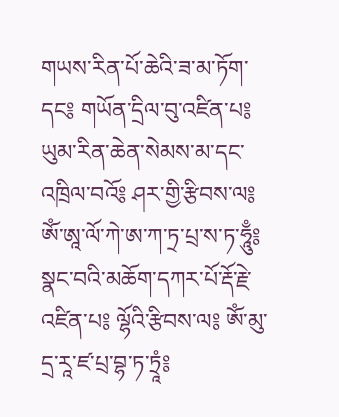གཡས་རིན་པོ་ཆེའི་ཟ་མ་ཏོག་དང༔ གཡོན་དྲིལ་བུ་འཛིན་པ༔ ཡུམ་རིན་ཆེན་སེམས་མ་དང་འཁྲིལ་བའོ༔ ཤར་གྱི་རྩིབས་ལ༔ ཨོཾ་ཨཱ་ལོ་ཀེ་ཨ་ཀ་ཏྲ་པྲ་ས་ཏ་ཧཱུྃ༔ སྣང་བའི་མཆོག་དཀར་པོ་རྡོ་རྗེ་འཛིན་པ༔ ལྷོའི་རྩིབས་ལ༔ ཨོཾ་མུ་དྲ་རཱ་ཛ་པྲ་བྷ་ཏ་ཏྲཱཾ༔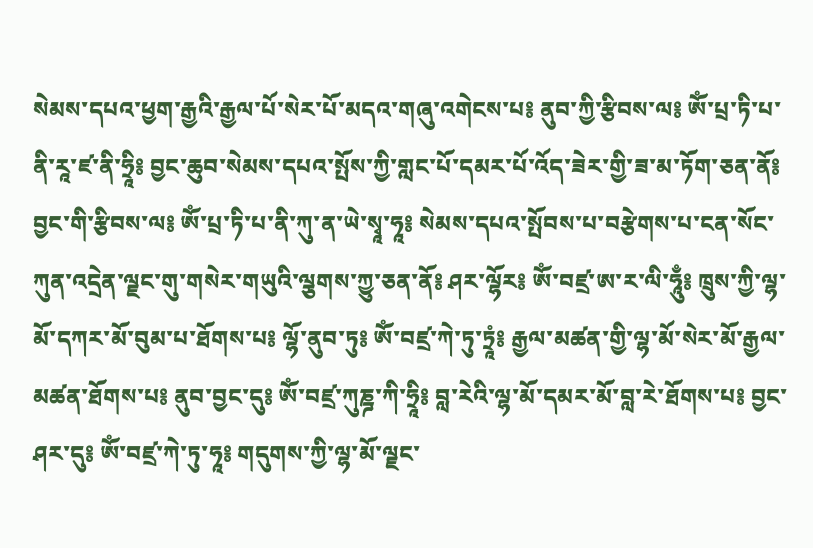སེམས་དཔའ་ཕྱག་རྒྱའི་རྒྱལ་པོ་སེར་པོ་མདའ་གཞུ་འགེངས་པ༔ ནུབ་ཀྱི་རྩིབས་ལ༔ ཨོཾ་པྲ་ཏི་པ་ནི་རཱ་ཛ་ནི་ཧྲཱི༔ བྱང་ཆུབ་སེམས་དཔའ་སྤོས་ཀྱི་གླང་པོ་དམར་པོ་འོད་ཟེར་གྱི་ཟ་མ་ཏོག་ཅན་ནོ༔ བྱང་གི་རྩིབས་ལ༔ ཨོཾ་པྲ་ཏི་པ་ནི་ཀུ་ན་ཡེ་སྭཱ་ཧཱ༔ སེམས་དཔའ་སྤོབས་པ་བརྩེགས་པ་ངན་སོང་ཀུན་འདྲེན་ལྗང་གུ་གསེར་གཡུའི་ལྕགས་ཀྱུ་ཅན་ནོ༔ ཤར་ལྷོར༔ ཨོཾ་བཛྲ་ཨ་ར་ལི་ཧཱུྃ༔ ཁྲུས་ཀྱི་ལྷ་མོ་དཀར་མོ་བུམ་པ་ཐོགས་པ༔ ལྷོ་ནུབ་ཏུ༔ ཨོཾ་བཛྲ་ཀེ་ཏུ་ཏྲཱཾ༔ རྒྱལ་མཚན་གྱི་ལྷ་མོ་སེར་མོ་རྒྱལ་མཚན་ཐོགས་པ༔ ནུབ་བྱང་དུ༔ ཨོཾ་བཛྲ་ཀུཎྜ་ཀི་ཧྲཱི༔ བླ་རེའི་ལྷ་མོ་དམར་མོ་བླ་རེ་ཐོགས་པ༔ བྱང་ཤར་དུ༔ ཨོཾ་བཛྲ་ཀེ་ཏུ་ཧཱ༔ གདུགས་ཀྱི་ལྷ་མོ་ལྗང་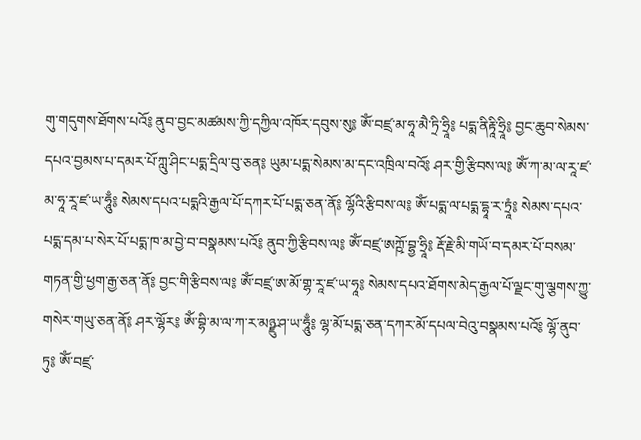གུ་གདུགས་ཐོགས་པའོ༔ ནུབ་བྱང་མཚམས་ཀྱི་དཀྱིལ་འཁོར་དབུས་སུ༔ ཨོཾ་བཛྲ་མ་ཧཱ་མཻ་ཏྲི་ཧྲཱི༔ པདྨ་ནིརྟཱི་ཧྲཱི༔ བྱང་ཆུབ་སེམས་དཔའ་བྱམས་པ་དམར་པོ་ཀླུ་ཤིང་པདྨ་དྲིལ་བུ་ཅན༔ ཡུམ་པདྨ་སེམས་མ་དང་འཁྲིལ་བའོ༔ ཤར་གྱི་རྩིབས་ལ༔ ཨོཾ་ཀ་མ་ལ་རཱ་ཛ་མ་ཧཱ་རཱ་ཛ་ཡ་ཧཱུྃ༔ སེམས་དཔའ་པདྨའི་རྒྱལ་པོ་དཀར་པོ་པདྨ་ཅན་ནོ༔ ལྷོའི་རྩིབས་ལ༔ ཨོཾ་པདྨ་ལ་པདྨ་དྷཱ་ར་ཏྲཱཾ༔ སེམས་དཔའ་པདྨ་དམ་པ་སེར་པོ་པདྨ་ཁ་མ་བྱེ་བ་བསྣམས་པའོ༔ ནུབ་ཀྱི་རྩིབས་ལ༔ ཨོཾ་བཛྲ་ཨཀྵོ་བྷྱ་ཧྲཱི༔ རྡོ་རྗེ་མི་གཡོ་བ་དམར་པོ་བསམ་གཏན་གྱི་ཕྱག་རྒྱ་ཅན་ནོ༔ བྱང་གི་རྩིབས་ལ༔ ཨོཾ་བཛྲ་ཨ་མོ་གྷ་རཱ་ཛ་ཡ་ཧཱ༔ སེམས་དཔའ་ཐོགས་མེད་རྒྱལ་པོ་ལྗང་གུ་ལྕགས་ཀྱུ་གསེར་གཡུ་ཅན་ནོ༔ ཤར་ལྷོར༔ ཨོཾ་བྷི་མ་ལ་ཀ་ར་མཉྫུ་ཤ་ཡ་ཧཱུྃ༔ ལྷ་མོ་པདྨ་ཅན་དཀར་མོ་དཔལ་བེའུ་བསྣམས་པའོ༔ ལྷོ་ནུབ་ཏུ༔ ཨོཾ་བཛྲ་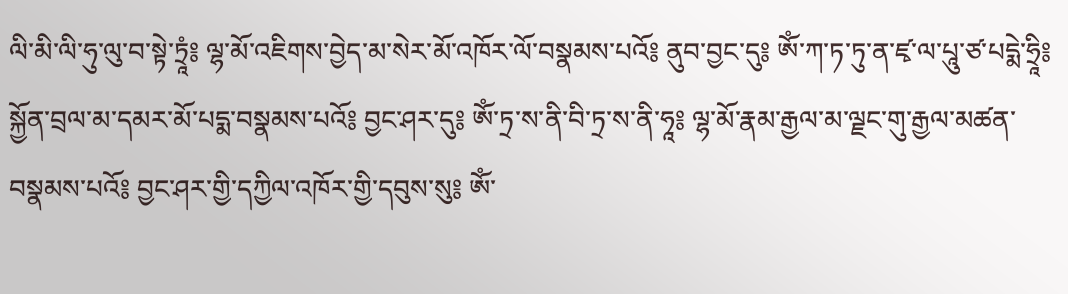ལི་མི་ལི་ཧུ་ལུ་བ་སྟེ་ཏྲཱཾ༔ ལྷ་མོ་འཇིགས་བྱེད་མ་སེར་མོ་འཁོར་ལོ་བསྣམས་པའོ༔ ནུབ་བྱང་དུ༔ ཨོཾ་ཀ་ཏ་ཏུ་ན་ཛྭ་ལ་པཱུ་ཙ་པདྨེ་ཧྲཱི༔ སྐྱོན་བྲལ་མ་དམར་མོ་པདྨ་བསྣམས་པའོ༔ བྱང་ཤར་དུ༔ ཨོཾ་ཏྲ་ས་ནི་བི་ཏྲ་ས་ནི་ཧཱ༔ ལྷ་མོ་རྣམ་རྒྱལ་མ་ལྗང་གུ་རྒྱལ་མཚན་བསྣམས་པའོ༔ བྱང་ཤར་གྱི་དཀྱིལ་འཁོར་གྱི་དབུས་སུ༔ ཨོཾ་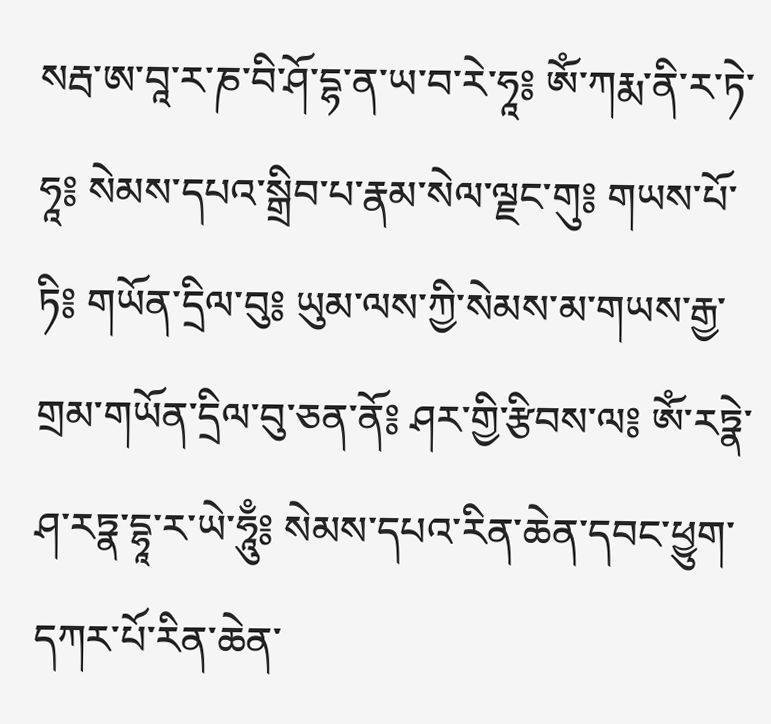སརྦ་ཨ་བཱ་ར་ཎ་བི་ཤོ་དྷ་ན་ཡ་བ་རེ་ཧཱ༔ ཨོཾ་ཀརྨ་ནི་ར་ཏེ་ཧཱ༔ སེམས་དཔའ་སྒྲིབ་པ་རྣམ་སེལ་ལྗང་གུ༔ གཡས་པོ་ཏི༔ གཡོན་དྲིལ་བུ༔ ཡུམ་ལས་ཀྱི་སེམས་མ་གཡས་རྒྱ་གྲམ་གཡོན་དྲིལ་བུ་ཅན་ནོ༔ ཤར་གྱི་རྩིབས་ལ༔ ཨོཾ་རཏྣེ་ཤ་རཏྣ་དྷཱ་ར་ཡེ་ཧཱུྃ༔ སེམས་དཔའ་རིན་ཆེན་དབང་ཕྱུག་དཀར་པོ་རིན་ཆེན་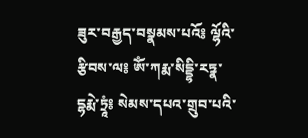ཟུར་བརྒྱད་བསྣམས་པའོ༔ ལྷོའི་རྩིབས་ལ༔ ཨོཾ་ཀརྨ་སིདྡྷི་རཏྣ་དྷརྨེ་ཏྲཱཾ༔ སེམས་དཔའ་གྲུབ་པའི་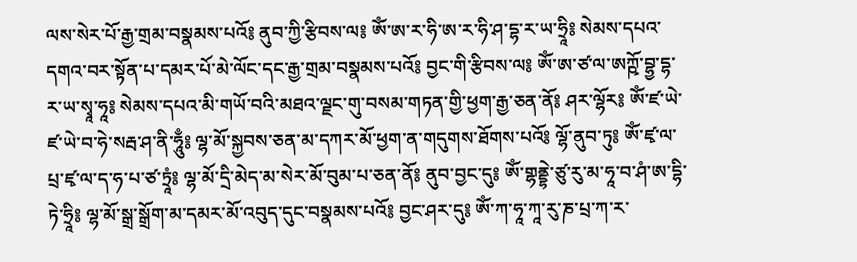ལས་སེར་པོ་རྒྱ་གྲམ་བསྣམས་པའོ༔ ནུབ་ཀྱི་རྩིབས་ལ༔ ཨོཾ་ཨ་ར་ཧི་ཨ་ར་ཧི་ཤ་དྷ་ར་ཡ་ཧྲཱི༔ སེམས་དཔའ་དགའ་བར་སྟོན་པ་དམར་པོ་མེ་ལོང་དང་རྒྱ་གྲམ་བསྣམས་པའོ༔ བྱང་གི་རྩིབས་ལ༔ ཨོཾ་ཨ་ཙ་ལ་ཨཀྵོ་བྷྱ་དྷ་ར་ཡ་སྭཱ་ཧཱ༔ སེམས་དཔའ་མི་གཡོ་བའི་མཐའ་ལྗང་གུ་བསམ་གཏན་གྱི་ཕྱག་རྒྱ་ཅན་ནོ༔ ཤར་ལྷོར༔ ཨོཾ་ཛ་ཡེ་ཛ་ཡེ་བ་ཧེ་སརྦ་ཤ་ནི་ཧཱུྃ༔ ལྷ་མོ་སྐྱབས་ཅན་མ་དཀར་མོ་ཕྱག་ན་གདུགས་ཐོགས་པའོ༔ ལྷོ་ནུབ་ཏུ༔ ཨོཾ་ཛྭ་ལ་པྲ་ཛྭ་ལ་ད་ཧ་པ་ཙ་ཏྲཱཾ༔ ལྷ་མོ་དྲི་མེད་མ་སེར་མོ་བུམ་པ་ཅན་ནོ༔ ནུབ་བྱང་དུ༔ ཨོཾ་གྷནྡྷེ་ཙུ་རུ་མ་ཧཱ་བ་ཤཾ་ཨ་དྷི་ཏེ་ཧྲཱི༔ ལྷ་མོ་སྒྲ་སྒྲོག་མ་དམར་མོ་འབུད་དུང་བསྣམས་པའོ༔ བྱང་ཤར་དུ༔ ཨོཾ་ཀ་ཧཱ་ཀཱ་རུ་ཎ་པྲ་ཀ་ར་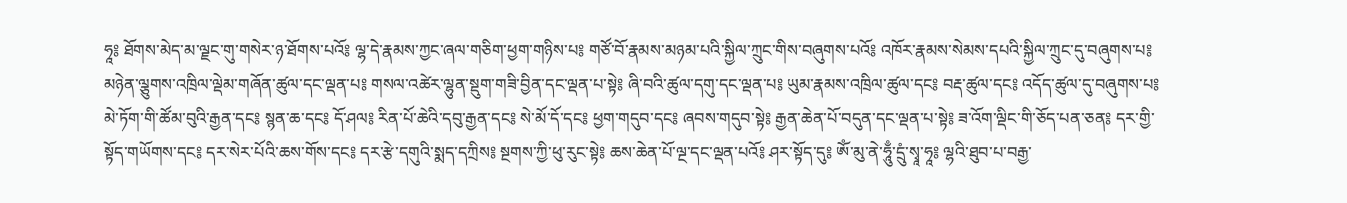ཧཱ༔ ཐོགས་མེད་མ་ལྗང་གུ་གསེར་ཉ་ཐོགས་པའོ༔ ལྷ་དེ་རྣམས་ཀྱང་ཞལ་གཅིག་ཕྱག་གཉིས་པ༔ གཙོ་བོ་རྣམས་མཉམ་པའི་སྐྱིལ་ཀྲུང་གིས་བཞུགས་པའོ༔ འཁོར་རྣམས་སེམས་དཔའི་སྐྱིལ་ཀྲུང་དུ་བཞུགས་པ༔ མཉེན་ལྕུགས་འཁྲིལ་ལྡེམ་གཞོན་ཚུལ་དང་ལྡན་པ༔ གསལ་འཚེར་ལྷུན་སྡུག་གཟི་བྱིན་དང་ལྡན་པ་སྟེ༔ ཞི་བའི་ཚུལ་དགུ་དང་ལྡན་པ༔ ཡུམ་རྣམས་འཁྲིལ་ཚུལ་དང༔ བརྡ་ཚུལ་དང༔ འདོད་ཚུལ་དུ་བཞུགས་པ༔ མེ་ཏོག་གི་ཚོམ་བུའི་རྒྱན་དང༔ སྙན་ཆ་དང༔ དོ་ཤལ༔ རིན་པོ་ཆེའི་དབུ་རྒྱན་དང༔ སེ་མོ་དོ་དང༔ ཕྱག་གདུབ་དང༔ ཞབས་གདུབ་སྟེ༔ རྒྱན་ཆེན་པོ་བདུན་དང་ལྡན་པ་སྟེ༔ ཟ་འོག་ལྡིང་གི་ཅོད་པན་ཅན༔ དར་གྱི་སྟོད་གཡོགས་དང༔ དར་སེར་པོའི་ཆས་གོས་དང༔ དར་རྩེ་དགུའི་སྨད་དཀྲིས༔ སྔགས་ཀྱི་ཕུ་རུང་སྟེ༔ ཆས་ཆེན་པོ་ལྔ་དང་ལྡན་པའོ༔ ཤར་སྟོད་དུ༔ ཨོཾ་མུ་ནེ་ཧཱུྃ་དྲུཾ་སྭཱ་ཧཱ༔ ལྷའི་ཐུབ་པ་བརྒྱ་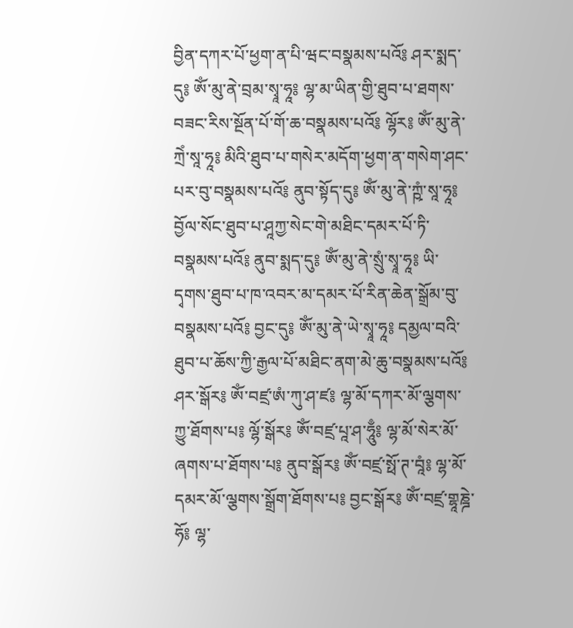བྱིན་དཀར་པོ་ཕྱག་ན་པི་ཝང་བསྣམས་པའོ༔ ཤར་སྨད་དུ༔ ཨོཾ་མུ་ནེ་བྲམ་སྭཱ་ཧཱ༔ ལྷ་མ་ཡིན་གྱི་ཐུབ་པ་ཐགས་བཟང་རིས་སྔོན་པོ་གོ་ཆ་བསྣམས་པའོ༔ ལྷོར༔ ཨོཾ་མུ་ནེ་ཀྲེཾ་སཱ་ཧཱ༔ མིའི་ཐུབ་པ་གསེར་མདོག་ཕྱག་ན་གསེག་ཤང་པར་བུ་བསྣམས་པའོ༔ ནུབ་སྟོད་དུ༔ ཨོཾ་མུ་ནེ་ཀྵཾ་སཱ་ཧཱ༔ བྱོལ་སོང་ཐུབ་པ་ཤཱཀྱ་སེང་གེ་མཐིང་དམར་པོ་ཏི་བསྣམས་པའོ༔ ནུབ་སྨད་དུ༔ ཨོཾ་མུ་ནེ་སྲུཾ་སྭཱ་ཧཱ༔ ཡི་དྭགས་ཐུབ་པ་ཁ་འབར་མ་དམར་པོ་རིན་ཆེན་སྒྲོམ་བུ་བསྣམས་པའོ༔ བྱང་དུ༔ ཨོཾ་མུ་ནེ་ཡེ་སྭཱ་ཧཱ༔ དམྱལ་བའི་ཐུབ་པ་ཆོས་ཀྱི་རྒྱལ་པོ་མཐིང་ནག་མེ་ཆུ་བསྣམས་པའོ༔ ཤར་སྒོར༔ ཨོཾ་བཛྲ་ཨཾ་ཀུ་ཤ་ཛ༔ ལྷ་མོ་དཀར་མོ་ལྕགས་ཀྱུ་ཐོགས་པ༔ ལྷོ་སྒོར༔ ཨོཾ་བཛྲ་པཱ་ཤ་ཧཱུྃ༔ ལྷ་མོ་སེར་མོ་ཞགས་པ་ཐོགས་པ༔ ནུབ་སྒོར༔ ཨོཾ་བཛྲ་སྥོ་ཊ་བཱཾ༔ ལྷ་མོ་དམར་མོ་ལྕགས་སྒྲོག་ཐོགས་པ༔ བྱང་སྒོར༔ ཨོཾ་བཛྲ་གྷཱཎྜེ་ཧོ༔ ལྷ་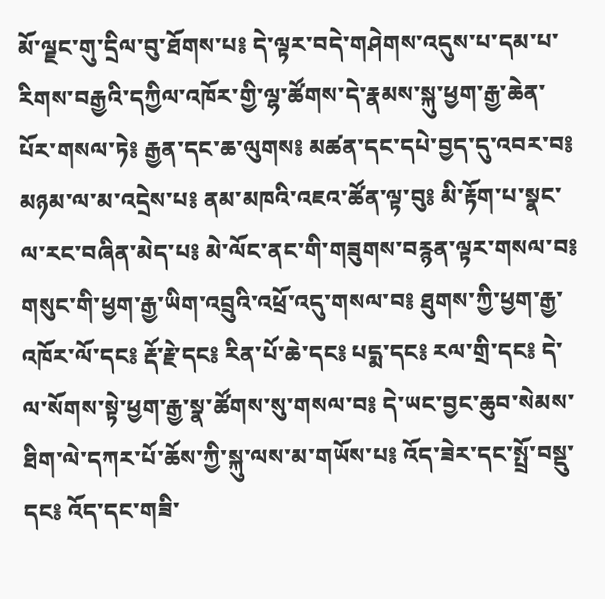མོ་ལྗང་གུ་དྲིལ་བུ་ཐོགས་པ༔ དེ་ལྟར་བདེ་གཤེགས་འདུས་པ་དམ་པ་རིགས་བརྒྱའི་དཀྱིལ་འཁོར་གྱི་ལྷ་ཚོགས་དེ་རྣམས་སྐུ་ཕྱག་རྒྱ་ཆེན་པོར་གསལ་ཏེ༔ རྒྱན་དང་ཆ་ལུགས༔ མཚན་དང་དཔེ་བྱད་དུ་འབར་བ༔ མཉམ་ལ་མ་འདྲེས་པ༔ ནམ་མཁའི་འཇའ་ཚོན་ལྟ་བུ༔ མི་རྟོག་པ་སྣང་ལ་རང་བཞིན་མེད་པ༔ མེ་ལོང་ནང་གི་གཟུགས་བརྙན་ལྟར་གསལ་བ༔ གསུང་གི་ཕྱག་རྒྱ་ཡིག་འབྲུའི་འཕྲོ་འདུ་གསལ་བ༔ ཐུགས་ཀྱི་ཕྱག་རྒྱ་འཁོར་ལོ་དང༔ རྡོ་རྗེ་དང༔ རིན་པོ་ཆེ་དང༔ པདྨ་དང༔ རལ་གྲི་དང༔ དེ་ལ་སོགས་སྟེ་ཕྱག་རྒྱ་སྣ་ཚོགས་སུ་གསལ་བ༔ དེ་ཡང་བྱང་ཆུབ་སེམས་ཐིག་ལེ་དཀར་པོ་ཆོས་ཀྱི་སྐུ་ལས་མ་གཡོས་པ༔ འོད་ཟེར་དང་སྤྲོ་བསྡུ་དང༔ འོད་དང་གཟི་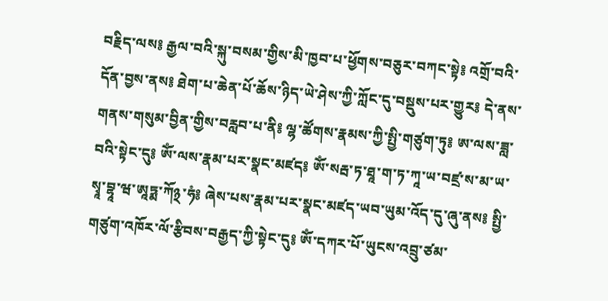བརྗིད་ལས༔ རྒྱལ་བའི་སྐུ་བསམ་གྱིས་མི་ཁྱབ་པ་ཕྱོགས་བཅུར་བཀང་སྟེ༔ འགྲོ་བའི་དོན་བྱས་ནས༔ ཐེག་པ་ཆེན་པོ་ཆོས་ཉིད་ཡེ་ཤེས་ཀྱི་ཀློང་དུ་བསྡུས་པར་གྱུར༔ དེ་ནས་གནས་གསུམ་བྱིན་གྱིས་བརླབ་པ་ནི༔ ལྷ་ཚོགས་རྣམས་ཀྱི་སྤྱི་གཙུག་ཏུ༔ ཨ་ལས་ཟླ་བའི་སྟེང་དུ༔ ཨོཾ་ལས་རྣམ་པར་སྣང་མཛད༔ ཨོཾ་སརྦ་ཏ་ཐཱ་ག་ཏ་ཀཱ་ཡ་བཛྲ་ས་མ་ཡ་སྭཱ་བྷཱ་ཝ་ཨཱཏྨ་ཀོ྅་ཧཾ༔ ཞེས་པས་རྣམ་པར་སྣང་མཛད་ཡབ་ཡུམ་འོད་དུ་ཞུ་ནས༔ སྤྱི་གཙུག་འཁོར་ལོ་རྩིབས་བརྒྱད་ཀྱི་སྟེང་དུ༔ ཨོཾ་དཀར་པོ་ཡུངས་འབྲུ་ཙམ་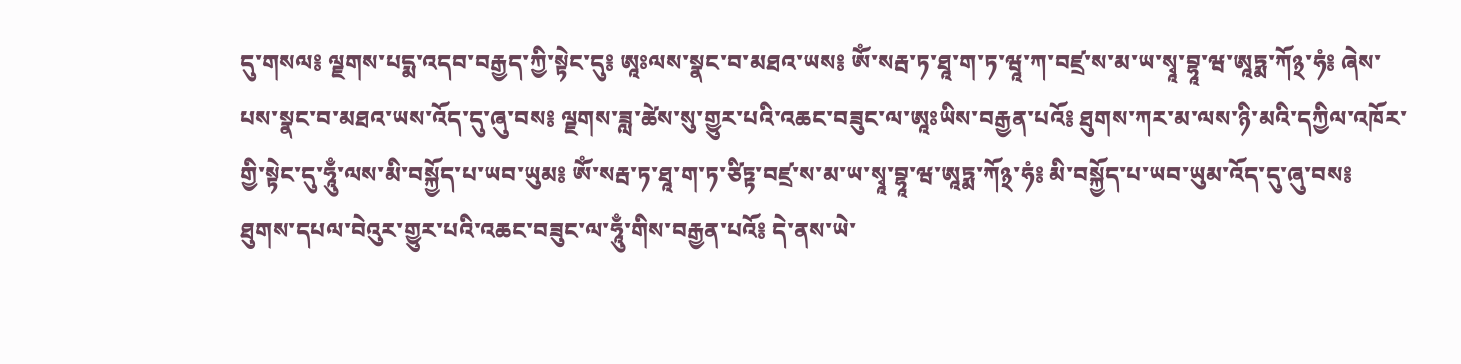དུ་གསལ༔ ལྗགས་པདྨ་འདབ་བརྒྱད་ཀྱི་སྟེང་དུ༔ ཨཱཿལས་སྣང་བ་མཐའ་ཡས༔ ཨོཾ་སརྦ་ཏ་ཐཱ་ག་ཏ་ཝཱ་ཀ་བཛྲ་ས་མ་ཡ་སྭཱ་བྷཱ་ཝ་ཨཱཏྨ་ཀོ྅་ཧཾ༔ ཞེས་པས་སྣང་བ་མཐའ་ཡས་འོད་དུ་ཞུ་བས༔ ལྗགས་ཟླ་ཚེས་སུ་གྱུར་པའི་འཆང་བཟུང་ལ་ཨཱཿཡིས་བརྒྱན་པའོ༔ ཐུགས་ཀར་མ་ལས་ཉི་མའི་དཀྱིལ་འཁོར་གྱི་སྟེང་དུ་ཧཱུྃ་ལས་མི་བསྐྱོད་པ་ཡབ་ཡུམ༔ ཨོཾ་སརྦ་ཏ་ཐཱ་ག་ཏ་ཙིཏྟ་བཛྲ་ས་མ་ཡ་སྭཱ་བྷཱ་ཝ་ཨཱཏྨ་ཀོ྅་ཧཾ༔ མི་བསྐྱོད་པ་ཡབ་ཡུམ་འོད་དུ་ཞུ་བས༔ ཐུགས་དཔལ་བེའུར་གྱུར་པའི་འཆང་བཟུང་ལ་ཧཱུྃ་གིས་བརྒྱན་པའོ༔ དེ་ནས་ཡེ་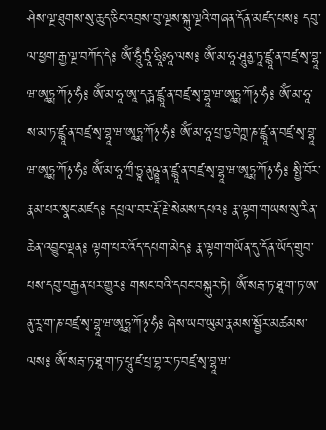ཤེས་ལྔ་ཐུགས་སུ་ཆུད་ཅིང་འབྲས་བུ་ལྔས་སྐུ་ལྔའི་གཞན་དོན་མཛད་པས༔ དབུ་ལ་ཕྱག་རྒྱ་ལྔ་བཀོད་དེ༔ ཨོཾ་ཧཱུྃ་ཏྲཱཾ་ཧྲཱིཿཧཱ་ལས༔ ཨོཾ་མ་ཧཱ་ཤཱུནྱ་ཏཱ་ཛྙཱ་ན་བཛྲ་སྭ་བྷཱ་ཝ་ཨཱཏྨ་ཀོ྅་ཧཾ༔ ཨོཾ་མ་ཧཱ་ཨཱ་དརྴ་ཛྙཱ་ན་བཛྲ་སྭ་བྷཱ་ཝ་ཨཱཏྨ་ཀོ྅་ཧཾ༔ ཨོཾ་མ་ཧཱ་ས་མ་ཏ་ཛྙཱ་ན་བཛྲ་སྭ་བྷཱ་ཝ་ཨཱཏྨ་ཀོ྅་ཧཾ༔ ཨོཾ་མ་ཧཱ་པྲ་ཏྱ་བེཀྵ་ཎ་ཛྙཱ་ན་བཛྲ་སྭ་བྷཱ་ཝ་ཨཱཏྨ་ཀོ྅་ཧཾཿ ཨོཾ་མ་ཧཱ་ཀྲྀ་ཏྱཱ་ནུཥྛཱ་ན་ཛྙཱ་ན་བཛྲ་སྭ་བྷཱ་ཝ་ཨཱཏྨ་ཀོ྅་ཧཾ༔ སྤྱི་བོར་རྣམ་པར་སྣང་མཛད༔ དཔྲལ་བར་རྡོ་རྗེ་སེམས་དཔའ༔ རྣ་ལྟག་གཡས་སུ་རིན་ཆེན་འབྱུང་ལྡན༔ ལྟག་པར་འོད་དཔག་མེད༔ རྣ་ལྟག་གཡོན་དུ་དོན་ཡོད་གྲུབ་པས་དབུ་བརྒྱན་པར་གྱུར༔ གསང་བའི་དབང་བསྐུར་ཏེ། ཨོཾ་སརྦ་ཏ་ཐཱ་ག་ཏ་ཨ་ནུ་རཱ་ག་ཎ་བཛྲ་སྭ་བྷཱ་ཝ་ཨཱཏྨ་ཀོ྅་ཧཾ༔ ཞེས་ཡབ་ཡུམ་རྣམས་སྦྱོར་མཚམས་ལས༔ ཨོཾ་སརྦ་ཏ་ཐཱ་ག་ཏ་པཱུ་ཛ་པྲ་བྷ་ར་ཏ་བཛྲ་སྭ་བྷཱ་ཝ་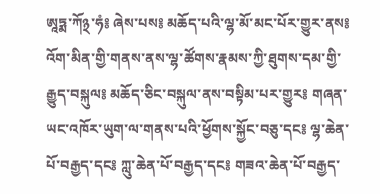ཨཱཏྨ་ཀོ྅་ཧཾ༔ ཞེས་པས༔ མཆོད་པའི་ལྷ་མོ་མང་པོར་གྱུར་ནས༔ འོག་མིན་གྱི་གནས་ནས་ལྷ་ཚོགས་རྣམས་ཀྱི་ཐུགས་དམ་གྱི་རྒྱུད་བསྐུལ༔ མཆོད་ཅིང་བསྐུལ་ནས་བསྟིམ་པར་གྱུར༔ གཞན་ཡང་འཁོར་ཡུག་ལ་གནས་པའི་ཕྱོགས་སྐྱོང་བཅུ་དང༔ ལྷ་ཆེན་པོ་བརྒྱད་དང༔ ཀླུ་ཆེན་པོ་བརྒྱད་དང༔ གཟའ་ཆེན་པོ་བརྒྱད་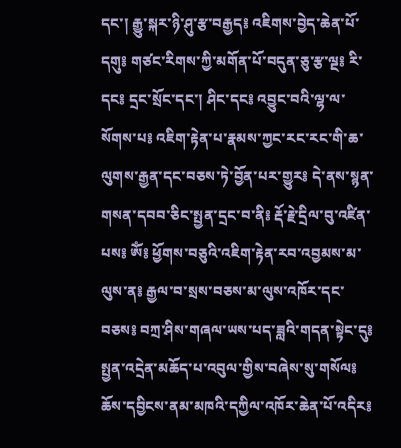དང་། རྒྱུ་སྐར་ཉི་ཤུ་རྩ་བརྒྱད༔ འཇིགས་བྱེད་ཆེན་པོ་དགུ༔ གཙང་རིགས་ཀྱི་མགོན་པོ་བདུན་ཅུ་རྩ་ལྔ༔ རི་དང༔ དྲང་སྲོང་དང་། ཤིང་དང༔ འབྱུང་བའི་ལྷ་ལ་སོགས་པ༔ འཇིག་རྟེན་པ་རྣམས་ཀྱང་རང་རང་གི་ཆ་ལུགས་རྒྱན་དང་བཅས་ཏེ་བྱོན་པར་གྱུར༔ དེ་ནས་སྙན་གསན་དབབ་ཅིང་སྤྱན་དྲང་བ་ནི༔ རྡོ་རྗེ་དྲིལ་བུ་འཛིན་པས༔ ཨོཾ༔ ཕྱོགས་བཅུའི་འཇིག་རྟེན་རབ་འབྱམས་མ་ལུས་ན༔ རྒྱལ་བ་སྲས་བཅས་མ་ལུས་འཁོར་དང་བཅས༔ བཀྲ་ཤིས་གཞལ་ཡས་པད་ཟླའི་གདན་སྟེང་དུ༔ སྤྱན་འདྲེན་མཆོད་པ་འབུལ་གྱིས་བཞེས་སུ་གསོལ༔ ཆོས་དབྱིངས་ནམ་མཁའི་དཀྱིལ་འཁོར་ཆེན་པོ་འདིར༔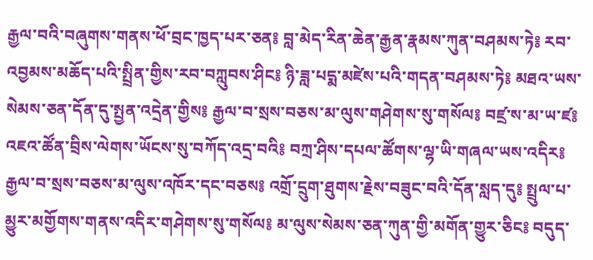རྒྱལ་བའི་བཞུགས་གནས་ཕོ་བྲང་ཁྱད་པར་ཅན༔ བླ་མེད་རིན་ཆེན་རྒྱན་རྣམས་ཀུན་བཤམས་ཏེ༔ རབ་འབྱམས་མཆོད་པའི་སྤྲིན་གྱིས་རབ་བཀླུབས་ཤིང༔ ཉི་ཟླ་པདྨ་མཛེས་པའི་གདན་བཤམས་ཏེ༔ མཐའ་ཡས་སེམས་ཅན་དོན་དུ་སྤྱན་འདྲེན་གྱིས༔ རྒྱལ་བ་སྲས་བཅས་མ་ལུས་གཤེགས་སུ་གསོལ༔ བཛྲ་ས་མ་ཡ་ཛ༔ འཇའ་ཚོན་བྲིས་ལེགས་ཡོངས་སུ་བཀོད་འདྲ་བའི༔ བཀྲ་ཤིས་དཔལ་ཚོགས་ལྷ་ཡི་གཞལ་ཡས་འདིར༔ རྒྱལ་བ་སྲས་བཅས་མ་ལུས་འཁོར་དང་བཅས༔ འགྲོ་དྲུག་ཐུགས་རྗེས་བཟུང་བའི་དོན་སླད་དུ༔ སྤྲུལ་པ་མྱུར་མགྱོགས་གནས་འདིར་གཤེགས་སུ་གསོལ༔ མ་ལུས་སེམས་ཅན་ཀུན་གྱི་མགོན་གྱུར་ཅིང༔ བདུད་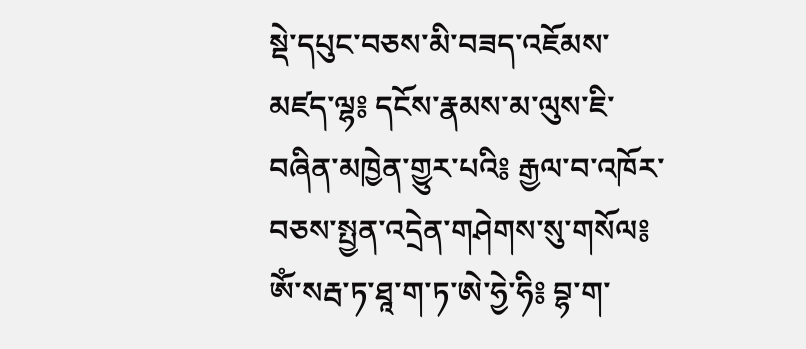སྡེ་དཔུང་བཅས་མི་བཟད་འཇོམས་མཛད་ལྷ༔ དངོས་རྣམས་མ་ལུས་ཇི་བཞིན་མཁྱེན་གྱུར་པའི༔ རྒྱལ་བ་འཁོར་བཅས་སྤྱན་འདྲེན་གཤེགས་སུ་གསོལ༔ ཨོཾ་སརྦ་ཏ་ཐཱ་ག་ཏ་ཨེ་ཧྱེ་ཧི༔ བྷ་ག་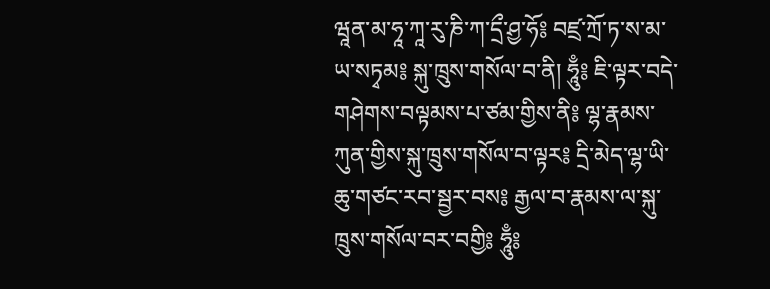ཝཱན་མ་ཧཱ་ཀཱ་རུ་ཎི་ཀ་དྲྀ་ཤྱ་ཧོ༔ བཛྲ་ཀྲོ་ཏ་ས་མ་ཡ་སཏྭམ༔ སྐུ་ཁྲུས་གསོལ་བ་ནི། ཧཱུྃ༔ ཇི་ལྟར་བདེ་གཤེགས་བལྟམས་པ་ཙམ་གྱིས་ནི༔ ལྷ་རྣམས་ཀུན་གྱིས་སྐུ་ཁྲུས་གསོལ་བ་ལྟར༔ དྲི་མེད་ལྷ་ཡི་ཆུ་གཙང་རབ་སྦྱར་བས༔ རྒྱལ་བ་རྣམས་ལ་སྐུ་ཁྲུས་གསོལ་བར་བགྱི༔ ཧཱུྃ༔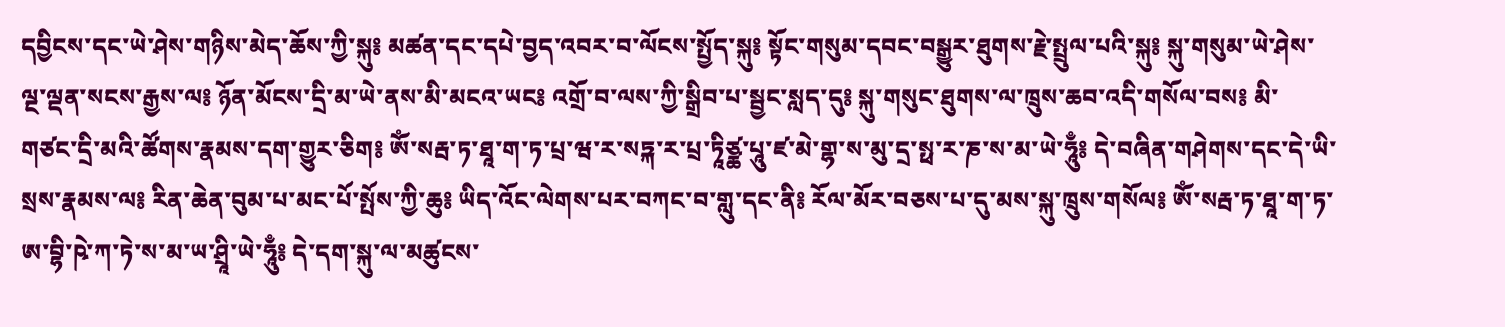དབྱིངས་དང་ཡེ་ཤེས་གཉིས་མེད་ཆོས་ཀྱི་སྐུ༔ མཚན་དང་དཔེ་བྱད་འབར་བ་ལོངས་སྤྱོད་སྐུ༔ སྟོང་གསུམ་དབང་བསྒྱུར་ཐུགས་རྗེ་སྤྲུལ་པའི་སྐུ༔ སྐུ་གསུམ་ཡེ་ཤེས་ལྔ་ལྡན་སངས་རྒྱས་ལ༔ ཉོན་མོངས་དྲི་མ་ཡེ་ནས་མི་མངའ་ཡང༔ འགྲོ་བ་ལས་ཀྱི་སྒྲིབ་པ་སྦྱང་སླད་དུ༔ སྐུ་གསུང་ཐུགས་ལ་ཁྲུས་ཆབ་འདི་གསོལ་བས༔ མི་གཙང་དྲི་མའི་ཚོགས་རྣམས་དག་གྱུར་ཅིག༔ ཨོཾ་སརྦ་ཏ་ཐཱ་ག་ཏ་པྲ་ཝ་ར་སཏྐ་ར་པྲ་ཏཱིཙྪ་པཱུ་ཛ་མེ་གྷ་ས་མུ་དྲ་སྥ་ར་ཎ་ས་མ་ཡེ་ཧཱུྃ༔ དེ་བཞིན་གཤེགས་དང་དེ་ཡི་སྲས་རྣམས་ལ༔ རིན་ཆེན་བུམ་པ་མང་པོ་སྤོས་ཀྱི་ཆུ༔ ཡིད་འོང་ལེགས་པར་བཀང་བ་གླུ་དང་ནི༔ རོལ་མོར་བཅས་པ་དུ་མས་སྐུ་ཁྲུས་གསོལ༔ ཨོཾ་སརྦ་ཏ་ཐཱ་ག་ཏ་ཨ་བྷི་ཥེ་ཀ་ཏེ་ས་མ་ཡ་ཤྲཱི་ཡེ་ཧཱུྃ༔ དེ་དག་སྐུ་ལ་མཚུངས་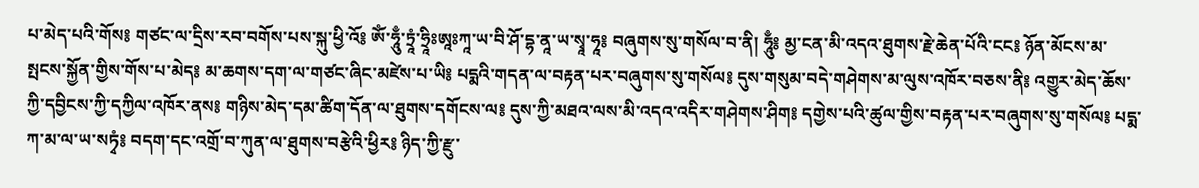པ་མེད་པའི་གོས༔ གཙང་ལ་དྲིས་རབ་བགོས་པས་སྐུ་ཕྱི་འོ༔ ཨོཾ་ཧཱུྃ་ཏྲཱཾ་ཧྲཱིཿཨཱཿཀཱ་ཡ་བི་ཤོ་དྷ་ནཱ་ཡ་སྭཱ་ཧཱ༔ བཞུགས་སུ་གསོལ་བ་ནི། ཧཱུྃ༔ མྱ་ངན་མི་འདའ་ཐུགས་རྗེ་ཆེན་པོའི་ངང༔ ཉོན་མོངས་མ་སྤངས་སྐྱོན་གྱིས་གོས་པ་མེད༔ མ་ཆགས་དག་ལ་གཙང་ཞིང་མཛེས་པ་ཡི༔ པདྨའི་གདན་ལ་བརྟན་པར་བཞུགས་སུ་གསོལ༔ དུས་གསུམ་བདེ་གཤེགས་མ་ལུས་འཁོར་བཅས་ནི༔ འགྱུར་མེད་ཆོས་ཀྱི་དབྱིངས་ཀྱི་དཀྱིལ་འཁོར་ནས༔ གཉིས་མེད་དམ་ཚིག་དོན་ལ་ཐུགས་དགོངས་ལ༔ དུས་ཀྱི་མཐའ་ལས་མི་འདའ་འདིར་གཤེགས་ཤིག༔ དགྱེས་པའི་ཚུལ་གྱིས་བརྟན་པར་བཞུགས་སུ་གསོལ༔ པདྨ་ཀ་མ་ལ་ཡ་སཏྭཾ༔ བདག་དང་འགྲོ་བ་ཀུན་ལ་ཐུགས་བརྩེའི་ཕྱིར༔ ཉིད་ཀྱི་རྫུ་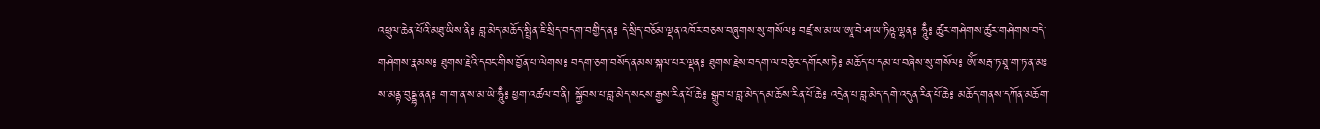འཕྲུལ་ཆེན་པོའི་མཐུ་ཡིས་ནི༔ བླ་མེད་མཆོད་སྤྲིན་ཇི་སྲིད་བདག་བགྱིད་ན༔ དེ་སྲིད་བཅོམ་ལྡན་འཁོར་བཅས་བཞུགས་སུ་གསོལ༔ བཛྲ་ས་མ་ཡ་ཨཱ་བེ་ཤ་ཡ་ཏིཥྛ་ལྷན༔ ཧཱུྃ༔ ཚུར་གཤེགས་ཚུར་གཤེགས་བདེ་གཤེགས་རྣམས༔ ཐུགས་རྗེའི་དབང་གིས་བྱོན་པ་ལེགས༔ བདག་ཅག་བསོད་ནམས་སྐལ་པར་ལྡན༔ ཐུགས་རྗེས་བདག་ལ་བརྩེར་དགོངས་ཏེ༔ མཆོད་པ་དམ་པ་བཞེས་སུ་གསོལ༔ ཨོཾ་སརྦ་ཏ་ཐཱ་ག་ཏ་ན་མཿས་མནྟ་བུདྡྷ་ནན༔ ག་ག་ན་ས་མ་ཡེ་ཧཱུྃ༔ ཕྱག་འཚལ་བ་ནི། སྐྱོབས་པ་བླ་མེད་སངས་རྒྱས་རིན་པོ་ཆེ༔ སྒྲུབ་པ་བླ་མེད་དམ་ཆོས་རིན་པོ་ཆེ༔ འདྲེན་པ་བླ་མེད་དགེ་འདུན་རིན་པོ་ཆེ༔ མཆོད་གནས་དཀོན་མཆོག་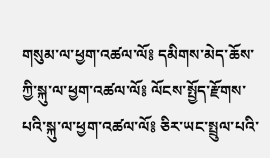གསུམ་ལ་ཕྱག་འཚལ་ལོ༔ དམིགས་མེད་ཆོས་ཀྱི་སྐུ་ལ་ཕྱག་འཚལ་ལོ༔ ལོངས་སྤྱོད་རྫོགས་པའི་སྐུ་ལ་ཕྱག་འཚལ་ལོ༔ ཅིར་ཡང་སྤྲུལ་པའི་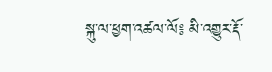སྐུ་ལ་ཕྱག་འཚལ་ལོ༔ མི་འགྱུར་རྡོ་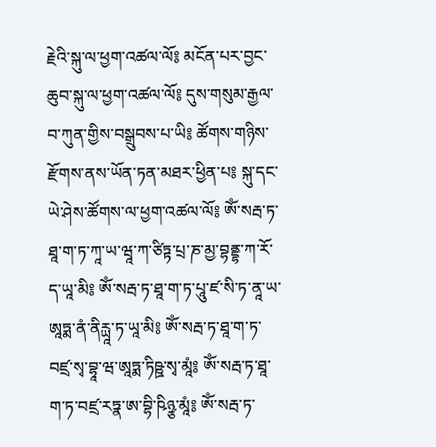རྗེའི་སྐུ་ལ་ཕྱག་འཚལ་ལོ༔ མངོན་པར་བྱང་ཆུབ་སྐུ་ལ་ཕྱག་འཚལ་ལོ༔ དུས་གསུམ་རྒྱལ་བ་ཀུན་གྱིས་བསྒྲུབས་པ་ཡི༔ ཚོགས་གཉིས་རྫོགས་ནས་ཡོན་ཏན་མཐར་ཕྱིན་པ༔ སྐུ་དང་ཡེ་ཤེས་ཚོགས་ལ་ཕྱག་འཚལ་ལོ༔ ཨོཾ་སརྦ་ཏ་ཐཱ་ག་ཏ་ཀཱ་ཡ་ཝཱ་ཀ་ཙིཏྟ་པྲ་ཎ་མྱ་བྷནྡྷ་ཀ་རོ་ད་ཡཱ་མི༔ ཨོཾ་སརྦ་ཏ་ཐཱ་ག་ཏ་པཱུ་ཛ་སི་ཏ་ནཱ་ཡ་ཨཱཏྨ་ནཾ་ནིརྻཱ་ཏ་ཡཱ་མི༔ ཨོཾ་སརྦ་ཏ་ཐཱ་ག་ཏ་བཛྲ་སྭ་བྷཱ་ཝ་ཨཱཏྨ་ཏིཥྛ་སྭ་མཱཾ༔ ཨོཾ་སརྦ་ཏ་ཐཱ་ག་ཏ་བཛྲ་རཏྣ་ཨ་བྷི་ཥིཉྩ་མཱཾ༔ ཨོཾ་སརྦ་ཏ་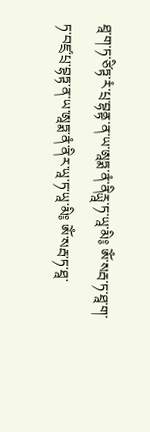ཐཱ་ག་ཏ་ཙིཏྟ་རཾ་པྲ་བྷནྟ་ན་ཡ་ཨཱཏྨ་ནཾ་ནིརྻཱ་ཏ་ཡཱ་མི༔ ཨོཾ་སརྦ་ཏ་ཐཱ་ག་ཏ་བཛྲ་པྲ་བྷཏྟ་ན་ཡ་ཨཱཏྨ་ནཾ་ནིར་ཡཱ་ཏ་ཡཱ་མི༔ ཨོཾ་སརྦ་ཏ་ཐཱ་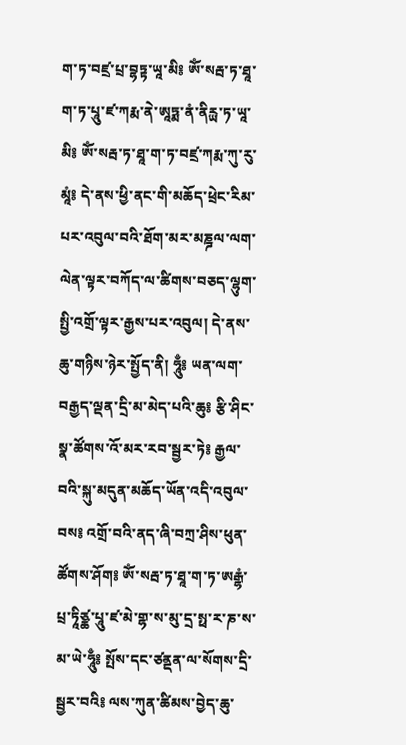ག་ཏ་བཛྲ་པྲ་བྷཏྟ་ཡཱ་མི༔ ཨོཾ་སརྦ་ཏ་ཐཱ་ག་ཏ་པཱུ་ཛ་ཀརྨ་ནེ་ཨཱཏྨ་ནཾ་ནིརྻ་ཏ་ཡཱ་མི༔ ཨོཾ་སརྦ་ཏ་ཐཱ་ག་ཏ་བཛྲ་ཀརྨ་ཀུ་རུ་མཱཾ༔ དེ་ནས་ཕྱི་ནང་གི་མཆོད་ཕྲེང་རིམ་པར་འབུལ་བའི་ཐོག་མར་མཎྜལ་ལག་ལེན་ལྟར་བཀོད་ལ་ཚིགས་བཅད་ལྷུག་སྤྱི་འགྲོ་ལྟར་རྒྱས་པར་འབུལ། དེ་ནས་ཆུ་གཉིས་ཉེར་སྤྱོད་ནི། ཧཱུྃ༔ ཡན་ལག་བརྒྱད་ལྡན་དྲི་མ་མེད་པའི་ཆུ༔ རྩི་ཤིང་སྣ་ཚོགས་འོ་མར་རབ་སྦྱར་ཏེ༔ རྒྱལ་བའི་སྐུ་མདུན་མཆོད་ཡོན་འདི་འབུལ་བས༔ འགྲོ་བའི་ནད་ཞི་བཀྲ་ཤིས་ཕུན་ཚོགས་ཤོག༔ ཨོཾ་སརྦ་ཏ་ཐཱ་ག་ཏ་ཨརྒྷཾ་པྲ་ཏཱིཙྪ་པཱུ་ཛ་མེ་གྷ་ས་མུ་དྲ་སྥ་ར་ཎ་ས་མ་ཡེ་ཧཱུྃ༔ སྤོས་དང་ཙནྡན་ལ་སོགས་དྲི་སྦྱར་བའི༔ ལས་ཀུན་ཚིམས་བྱེད་ཆུ་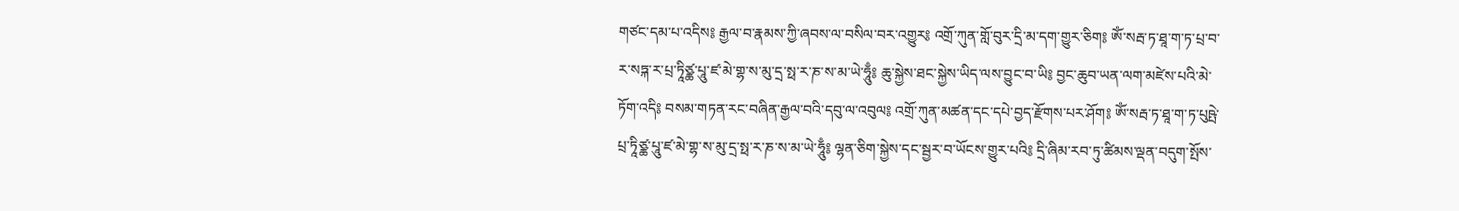གཙང་དམ་པ་འདིས༔ རྒྱལ་བ་རྣམས་ཀྱི་ཞབས་ལ་བསིལ་བར་འགྱུར༔ འགྲོ་ཀུན་གློ་བུར་དྲི་མ་དག་གྱུར་ཅིག༔ ཨོཾ་སརྦ་ཏ་ཐཱ་ག་ཏ་པྲ་བ་ར་སཏྐ་ར་པྲ་ཏཱིཙྪ་པཱུ་ཛ་མེ་གྷ་ས་མུ་དྲ་སྥ་ར་ཎ་ས་མ་ཡེ་ཧཱུྃ༔ ཆུ་སྐྱེས་ཐང་སྐྱེས་ཡིད་ལས་བྱུང་བ་ཡི༔ བྱང་ཆུབ་ཡན་ལག་མཛེས་པའི་མེ་ཏོག་འདི༔ བསམ་གཏན་རང་བཞིན་རྒྱལ་བའི་དབུ་ལ་འབུལ༔ འགྲོ་ཀུན་མཚན་དང་དཔེ་བྱད་རྫོགས་པར་ཤོག༔ ཨོཾ་སརྦ་ཏ་ཐཱ་ག་ཏ་པུཥྤེ་པྲ་ཏཱིཙྪ་པཱུ་ཛ་མེ་གྷ་ས་མུ་དྲ་སྥ་ར་ཎ་ས་མ་ཡེ་ཧཱུྃ༔ ལྷན་ཅིག་སྐྱེས་དང་སྦྱར་བ་ཡོངས་གྱུར་པའི༔ དྲི་ཞིམ་རབ་ཏུ་ཚིམས་ལྡན་བདུག་སྤོས་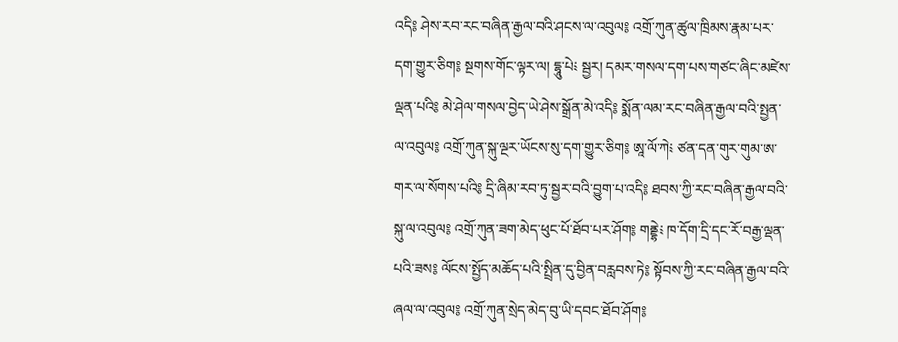འདི༔ ཤེས་རབ་རང་བཞིན་རྒྱལ་བའི་ཤངས་ལ་འབུལ༔ འགྲོ་ཀུན་ཚུལ་ཁྲིམས་རྣམ་པར་དག་གྱུར་ཅིག༔ སྔགས་གོང་ལྟར་ལ། དྷཱུ་པེ༴ སྦྱར། དམར་གསལ་དག་པས་གཙང་ཞིང་མཛེས་ལྡན་པའི༔ མེ་ཤེལ་གསལ་བྱེད་ཡེ་ཤེས་སྒྲོན་མེ་འདི༔ སྨོན་ལམ་རང་བཞིན་རྒྱལ་བའི་སྤྱན་ལ་འབུལ༔ འགྲོ་ཀུན་སྐུ་ལྔར་ཡོངས་སུ་དག་གྱུར་ཅིག༔ ཨཱ་ལོ་ཀེ༴ ཙན་དན་གུར་གུམ་ཨ་གར་ལ་སོགས་པའི༔ དྲི་ཞིམ་རབ་ཏུ་སྦྱར་བའི་བྱུག་པ་འདི༔ ཐབས་ཀྱི་རང་བཞིན་རྒྱལ་བའི་སྐུ་ལ་འབུལ༔ འགྲོ་ཀུན་ཟག་མེད་ཕུང་པོ་ཐོབ་པར་ཤོག༔ གནྡྷེ༴ ཁ་དོག་དྲི་དང་རོ་བརྒྱ་ལྡན་པའི་ཟས༔ ལོངས་སྤྱོད་མཆོད་པའི་སྤྲིན་དུ་བྱིན་བརླབས་ཏེ༔ སྟོབས་ཀྱི་རང་བཞིན་རྒྱལ་བའི་ཞལ་ལ་འབུལ༔ འགྲོ་ཀུན་སྲེད་མེད་བུ་ཡི་དབང་ཐོབ་ཤོག༔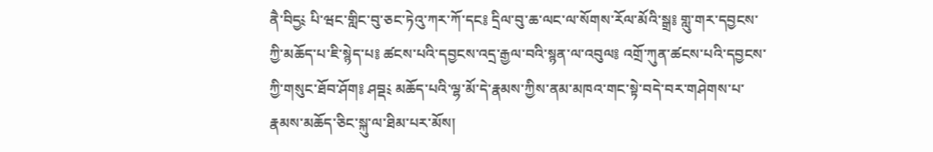ནཻ་བིདྱ༴ པི་ཝང་གླིང་བུ་ཅང་ཏེའུ་ཀར་ཀོ་དང༔ དྲིལ་བུ་ཆ་ལང་ལ་སོགས་རོལ་མོའི་སྒྲ༔ གླུ་གར་དབྱངས་ཀྱི་མཆོད་པ་ཇི་སྙེད་པ༔ ཚངས་པའི་དབྱངས་འདྲ་རྒྱལ་བའི་སྙན་ལ་འབུལ༔ འགྲོ་ཀུན་ཚངས་པའི་དབྱངས་ཀྱི་གསུང་ཐོབ་ཤོག༔ ཤབྡ༴ མཆོད་པའི་ལྷ་མོ་དེ་རྣམས་ཀྱིས་ནམ་མཁའ་གང་སྟེ་བདེ་བར་གཤེགས་པ་རྣམས་མཆོད་ཅིང་སྐུ་ལ་ཐིམ་པར་མོས།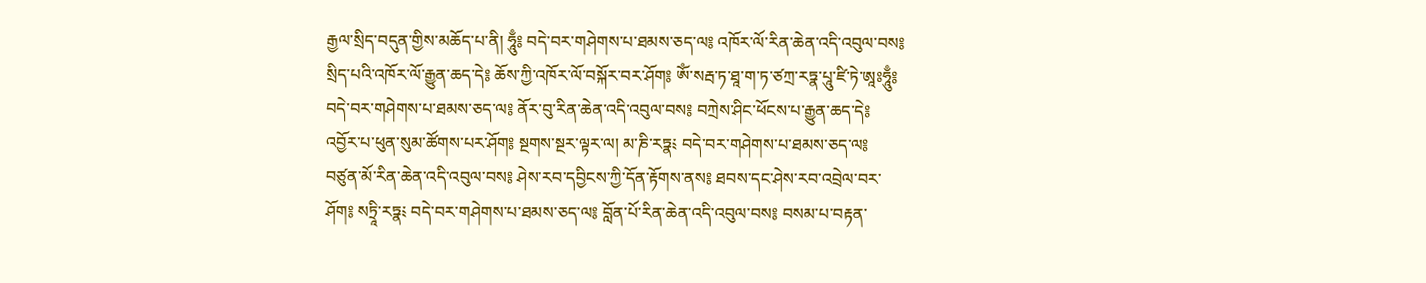རྒྱལ་སྲིད་བདུན་གྱིས་མཆོད་པ་ནི། ཧཱུྃ༔ བདེ་བར་གཤེགས་པ་ཐམས་ཅད་ལ༔ འཁོར་ལོ་རིན་ཆེན་འདི་འབུལ་བས༔ སྲིད་པའི་འཁོར་ལོ་རྒྱུན་ཆད་དེ༔ ཆོས་ཀྱི་འཁོར་ལོ་བསྐོར་བར་ཤོག༔ ཨོཾ་སརྦ་ཏ་ཐཱ་ག་ཏ་ཙཀྲ་རཏྣ་པཱུ་ཛི་ཏེ་ཨཱཿཧཱུྃ༔ བདེ་བར་གཤེགས་པ་ཐམས་ཅད་ལ༔ ནོར་བུ་རིན་ཆེན་འདི་འབུལ་བས༔ བཀྲེས་ཤིང་ཕོངས་པ་རྒྱུན་ཆད་དེ༔ འབྱོར་པ་ཕུན་སུམ་ཚོགས་པར་ཤོག༔ སྔགས་སྔར་ལྟར་ལ། མ་ཎི་རཏྣ༴ བདེ་བར་གཤེགས་པ་ཐམས་ཅད་ལ༔ བཙུན་མོ་རིན་ཆེན་འདི་འབུལ་བས༔ ཤེས་རབ་དབྱིངས་ཀྱི་དོན་རྟོགས་ནས༔ ཐབས་དང་ཤེས་རབ་འབྲེལ་བར་ཤོག༔ སཏྲཱི་རཏྣ༴ བདེ་བར་གཤེགས་པ་ཐམས་ཅད་ལ༔ བློན་པོ་རིན་ཆེན་འདི་འབུལ་བས༔ བསམ་པ་བརྟན་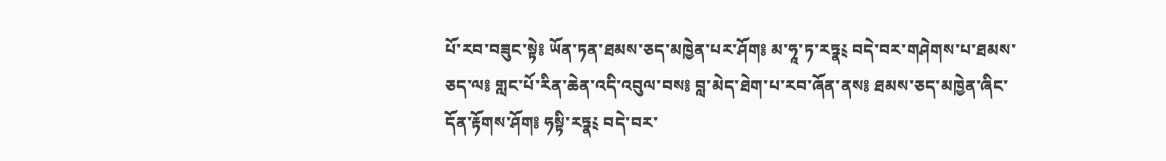པོ་རབ་བཟུང་སྟེ༔ ཡོན་ཏན་ཐམས་ཅད་མཁྱེན་པར་ཤོག༔ མ་ཧཱ་ཏ་རཏྣ༴ བདེ་བར་གཤེགས་པ་ཐམས་ཅད་ལ༔ གླང་པོ་རིན་ཆེན་འདི་འབུལ་བས༔ བླ་མེད་ཐེག་པ་རབ་ཞོན་ནས༔ ཐམས་ཅད་མཁྱེན་ཞིང་དོན་རྟོགས་ཤོག༔ ཧསྟི་རཏྣ༴ བདེ་བར་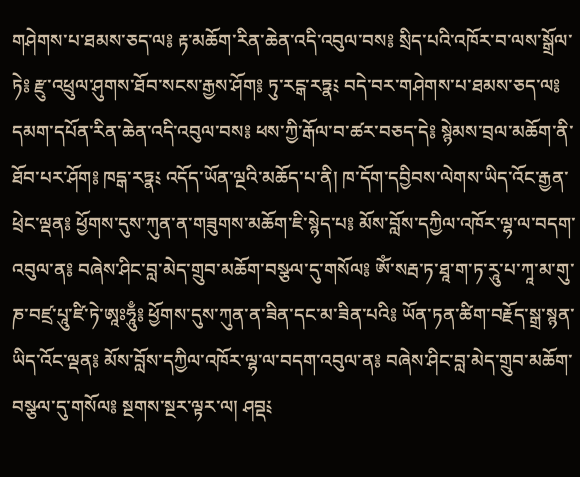གཤེགས་པ་ཐམས་ཅད་ལ༔ རྟ་མཆོག་རིན་ཆེན་འདི་འབུལ་བས༔ སྲིད་པའི་འཁོར་བ་ལས་སྒྲོལ་ཏེ༔ རྫུ་འཕྲུལ་ཤུགས་ཐོབ་སངས་རྒྱས་ཤོག༔ ཏུ་རངྒ་རཏྣ༴ བདེ་བར་གཤེགས་པ་ཐམས་ཅད་ལ༔ དམག་དཔོན་རིན་ཆེན་འདི་འབུལ་བས༔ ཕས་ཀྱི་རྒོལ་བ་ཚར་བཅད་དེ༔ སྙེམས་བྲལ་མཆོག་ནི་ཐོབ་པར་ཤོག༔ ཁདྒ་རཏྣ༴ འདོད་ཡོན་ལྔའི་མཆོད་པ་ནི། ཁ་དོག་དབྱིབས་ལེགས་ཡིད་འོང་རྒྱན་ཕྲེང་ལྡན༔ ཕྱོགས་དུས་ཀུན་ན་གཟུགས་མཆོག་ཇི་སྙེད་པ༔ མོས་བློས་དཀྱིལ་འཁོར་ལྷ་ལ་བདག་འབུལ་ན༔ བཞེས་ཤིང་བླ་མེད་གྲུབ་མཆོག་བསྩལ་དུ་གསོལ༔ ཨོཾ་སརྦ་ཏ་ཐཱ་ག་ཏ་རཱུ་པ་ཀཱ་མ་གུ་ཎ་བཛྲ་པཱུ་ཛི་ཏེ་ཨཱཿཧཱུྃ༔ ཕྱོགས་དུས་ཀུན་ན་ཟིན་དང་མ་ཟིན་པའི༔ ཡོན་ཏན་ཚིག་བརྗོད་སྒྲ་སྙན་ཡིད་འོང་ལྡན༔ མོས་བློས་དཀྱིལ་འཁོར་ལྷ་ལ་བདག་འབུལ་ན༔ བཞེས་ཤིང་བླ་མེད་གྲུབ་མཆོག་བསྩལ་དུ་གསོལ༔ སྔགས་སྔར་ལྟར་ལ། ཤབྡ༴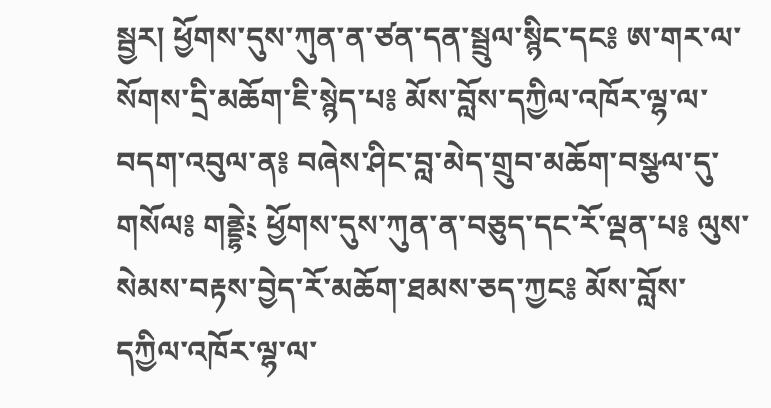སྦྱར། ཕྱོགས་དུས་ཀུན་ན་ཙན་དན་སྦྲུལ་སྙིང་དང༔ ཨ་གར་ལ་སོགས་དྲི་མཆོག་ཇི་སྙེད་པ༔ མོས་བློས་དཀྱིལ་འཁོར་ལྷ་ལ་བདག་འབུལ་ན༔ བཞེས་ཤིང་བླ་མེད་གྲུབ་མཆོག་བསྩལ་དུ་གསོལ༔ གནྡྷེ༴ ཕྱོགས་དུས་ཀུན་ན་བཅུད་དང་རོ་ལྡན་པ༔ ལུས་སེམས་བརྟས་བྱེད་རོ་མཆོག་ཐམས་ཅད་ཀྱང༔ མོས་བློས་དཀྱིལ་འཁོར་ལྷ་ལ་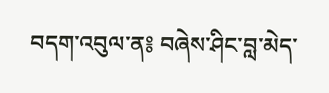བདག་འབུལ་ན༔ བཞེས་ཤིང་བླ་མེད་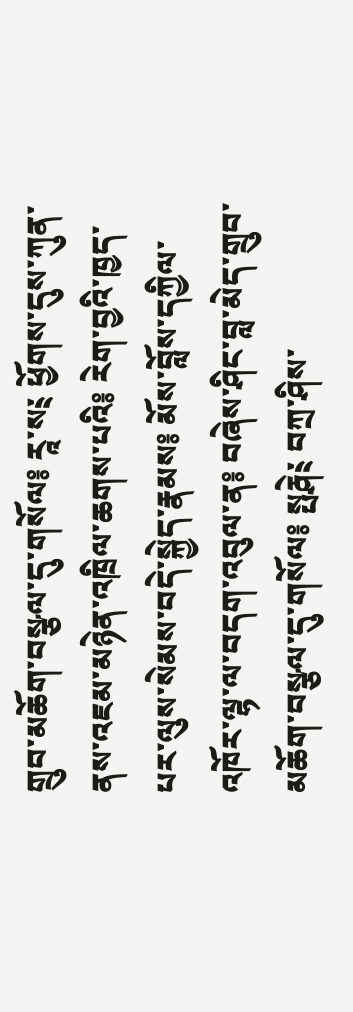གྲུབ་མཆོག་བསྩལ་དུ་གསོལ༔ རཱ་ས༴ ཕྱོགས་དུས་ཀུན་ནས་འཇམ་མཉེན་འཁྲིལ་ཆགས་པའི༔ རེག་བྱའི་ཁྱད་པར་ལུས་སེམས་བདེ་སྐྱེད་རྣམས༔ མོས་བློས་དཀྱིལ་འཁོར་ལྷ་ལ་བདག་འབུལ་ན༔ བཞེས་ཤིང་བླ་མེད་གྲུབ་མཆོག་བསྩལ་དུ་གསོལ༔ སྤརྴེ༴ བཀྲ་ཤིས་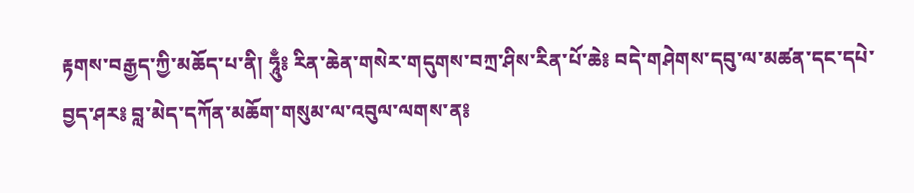རྟགས་བརྒྱད་ཀྱི་མཆོད་པ་ནི། ཧཱུྃ༔ རིན་ཆེན་གསེར་གདུགས་བཀྲ་ཤིས་རིན་པོ་ཆེ༔ བདེ་གཤེགས་དབུ་ལ་མཚན་དང་དཔེ་བྱད་ཤར༔ བླ་མེད་དཀོན་མཆོག་གསུམ་ལ་འབུལ་ལགས་ན༔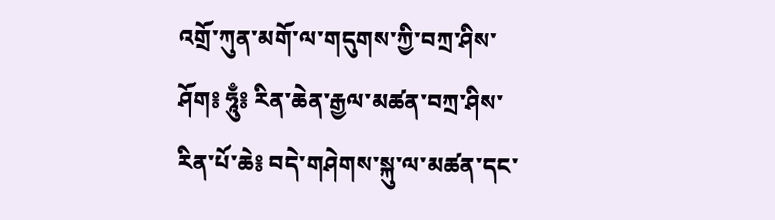འགྲོ་ཀུན་མགོ་ལ་གདུགས་ཀྱི་བཀྲ་ཤིས་ཤོག༔ ཧཱུྃ༔ རིན་ཆེན་རྒྱལ་མཚན་བཀྲ་ཤིས་རིན་པོ་ཆེ༔ བདེ་གཤེགས་སྐུ་ལ་མཚན་དང་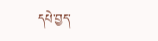དཔེ་བྱད་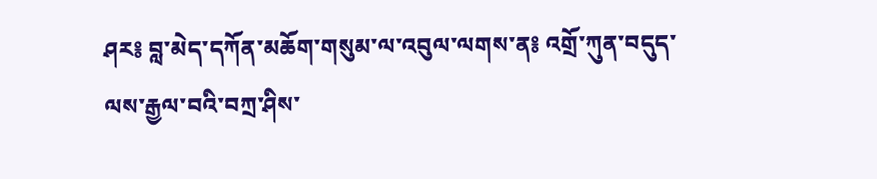ཤར༔ བླ་མེད་དཀོན་མཆོག་གསུམ་ལ་འབུལ་ལགས་ན༔ འགྲོ་ཀུན་བདུད་ལས་རྒྱལ་བའི་བཀྲ་ཤིས་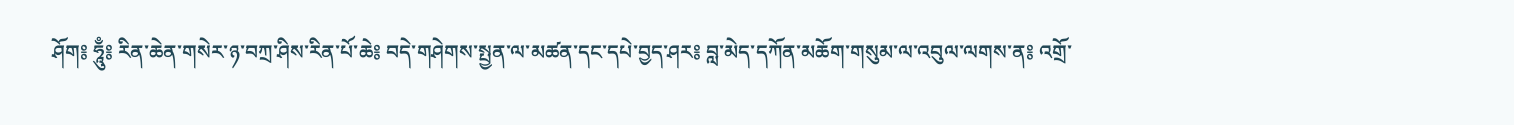ཤོག༔ ཧཱུྃ༔ རིན་ཆེན་གསེར་ཉ་བཀྲ་ཤིས་རིན་པོ་ཆེ༔ བདེ་གཤེགས་སྤྱན་ལ་མཚན་དང་དཔེ་བྱད་ཤར༔ བླ་མེད་དཀོན་མཆོག་གསུམ་ལ་འབུལ་ལགས་ན༔ འགྲོ་